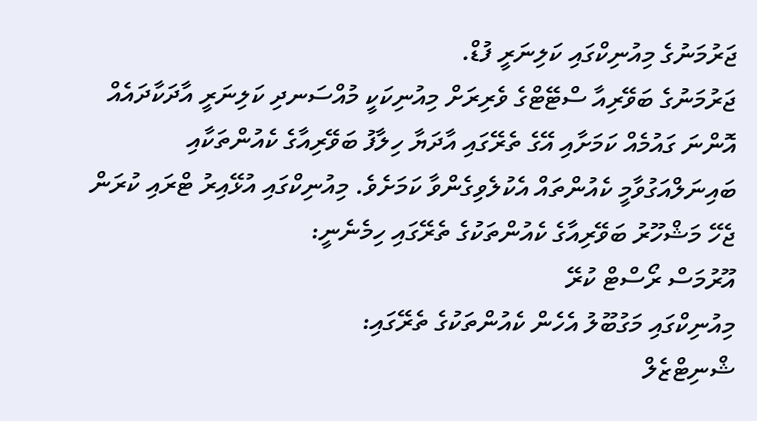ޖަރުމަނުގެ މިއުނިކްގައި ކަލިނަރީ ފުޑް.
ޖަރުމަނުގެ ބަވޭރިއާ ސްޓޭޓްގެ ވެރިރަށް މިއުނިކަކީ މުއްސަނދި ކަލިނަރީ އާދަކާދައެއް އޮންނަ ގައުމެއް ކަމަށާއި އޭގެ ތެރޭގައި އާދަޔާ ހިލާފު ބަވޭރިއާގެ ކެއުންތަކާއި ބައިނަލްއަގުވާމީ ކެއުންތައް އެކުލެވިގެންވާ ކަމަށެވެ. މިއުނިކްގައި އުޅޭއިރު ޓްރައި ކުރަން ޖެހޭ މަޝްހޫރު ބަވޭރިއާގެ ކެއުންތަކުގެ ތެރޭގައި ހިމެނެނީ:
އޫރުމަސް ރޯސްޓް ކުރޭ
މިއުނިކްގައި މަގުބޫލު އެހެން ކެއުންތަކުގެ ތެރޭގައި:
ޝްނިޓްޒެލް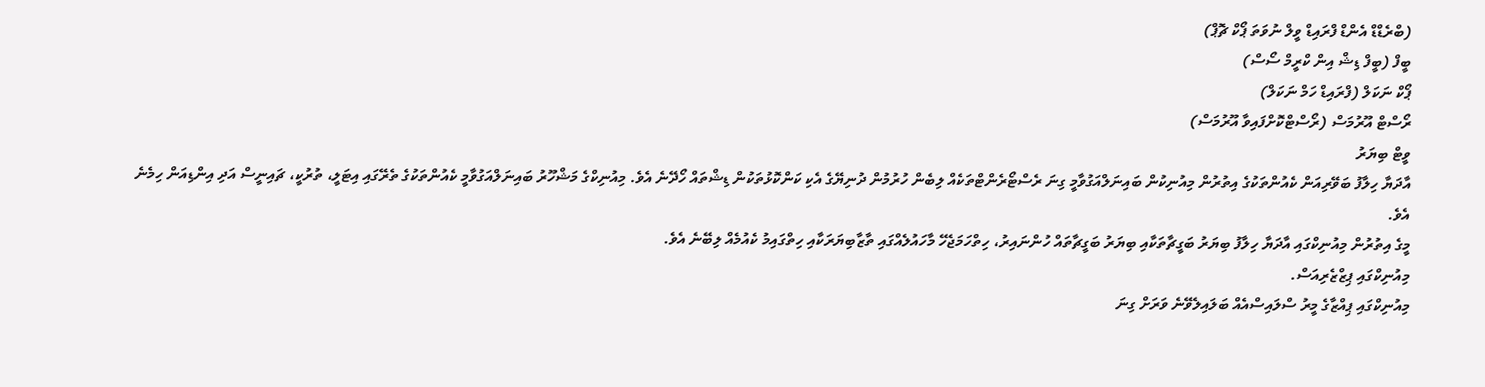(ބްރެޑްޑް އެންޑް ފްރައިޑް ވީލް ނުވަތަ ޕޯކް ޗޮޕް)
ބީފް (ބީފް ޑިޝް އިން ކްރީމް ސޯސް)
ޕޯކް ނަކަލް (ފްރައިޑް ހަމް ނަކަލް)
ރޯސްޓް އޫރުމަސް (ރޯސްޓްކޮށްފައިވާ އޫރުމަސް)
ވީޓް ބިޔަރު
އާދަޔާ ހިލާފު ބަވޭރިއަން ކެއުންތަކުގެ އިތުރުން މިއުނިކުން ބައިނަލްއަގުވާމީ ގިނަ ރެސްޓޯރެންޓްތަކެއް ލިބެން ހުރުމުން ދުނިޔޭގެ އެކި ކަންކޮޅުތަކުން ޑިޝްތައް ހޯދޭނެ އެވެ. މިއުނިކްގެ މަޝްހޫރު ބައިނަލްއަގުވާމީ ކެއުންތަކުގެ ތެރޭގައި އިޓަލީ، ތުރުކީ، ޗައިނީސް އަދި އިންޑިއަން ހިމެނެ އެވެ.
މީގެ އިތުރުން މިއުނިކްގައި އާދަޔާ ހިލާފު ބިޔަރު ބަގީޗާތަކާއި ބިޔަރު ބަގީޗާތައް ހުންނައިރު، ހިތްހަމަޖެހޭ މާހައުލެއްގައި ތާޒާބިޔަރަކާއި ހިތްގައިމު ކެއުމެއް ލިބޭނެ އެވެ.
މިއުނިކްގައި ޕިޒްޒެރިއަސް.
މިއުނިކްގައި ޕިއްޒާގެ މީރު ސްލައިސްއެއް ބަލައިލެވޭނެ ވަރަށް ގިނަ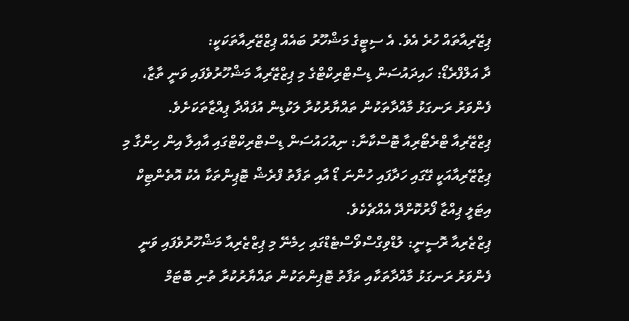ޕިޒޭރިއާތައް ހުރެ އެވެ. އެ ސިޓީގެ މަޝްހޫރު ބައެއް ޕިޒްޒޭރިއާތަކަކީ:
ދާ އަލްފްރެޑޯ: ހައިދައުސަން ޑިސްޓްރިކްޓްގެ މި ޕިޒްޒޭރިއާ މަޝްހޫރުވެފައި ވަނީ ތާޒާ، ފެންވަރު ރަނގަޅު މާއްދާތަކުން ތައްޔާރުކުރާ ލަކުޑިން އުފައްދާ ޕިއްޒާތަކަށެވެ.
ޕިޒްޒޭރިއާ ޓްރެޓޯރިއާ ޓޮސްކާނާ: ނިއުހައުސަން ޑިސްޓްރިކްޓްގައި އާއިލާ އިން ހިންގާ މި ޕިޒްޒޭރިއާއަކީ ގޭގައި ހަދާފައި ހުންނަ ޑޯ އާއި ތަފާތު ފްރެޝް ޓޮޕިންތަކާ އެކު އޮތެންޓިކް އިޓަލީ ޕިއްޒާ ފޯރުކޮށްދޭ އެއްޗެކެވެ.
ޕިޒްޒެރިއާ ރޮސީނީ: ލުޑްވިގްސްވޯސްޓެޑްގައި ހިމެނޭ މި ޕިޒްޒެރިއާ މަޝްހޫރުވެފައި ވަނީ ފެންވަރު ރަނގަޅު މާއްދާތަކާއި ތަފާތު ޓޮޕިންތަކުން ތައްޔާރުކުރާ ތުނި ބޮޓަމް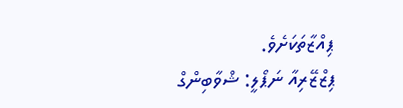ޕިއްޒާތަކަށެވެ.
ޕިޒްޒޭރިއާ ނަޕޯލީ: ޝްވާބިންގް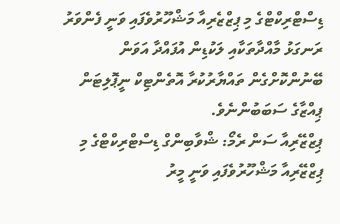ޑިސްޓްރިކްޓްގެ މި ޕިޒްޒެރިއާ މަޝްހޫރުވެފައި ވަނީ ފެންވަރު ރަނގަޅު މާއްދާތަކާއި ލަކުޑިން އުފައްދާ އަވަން ބޭނުންކޮށްގެން ތައްޔާރުކުރާ އޮތެންޓިކް ނީޕޮލިޓަން ޕިއްޒާގެ ސަބަބުންނެވެ.
ޕިޒްޒޭރިއާ ސަން ރެމޯ: ޝްވާބިންގް ޑިސްޓްރިކްޓްގެ މި ޕިޒްޒޭރިއާ މަޝްހޫރުވެފައި ވަނީ މީރު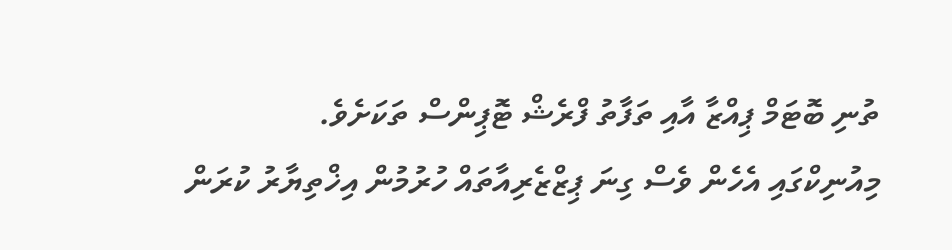ތުނި ބޮޓަމް ޕިއްޒާ އާއި ތަފާތު ފްރެޝް ޓޮޕިންސް ތަކަށެވެ.
މިއުނިކްގައި އެހެން ވެސް ގިނަ ޕިޒްޒެރިއާތައް ހުރުމުން އިޚްތިޔާރު ކުރަން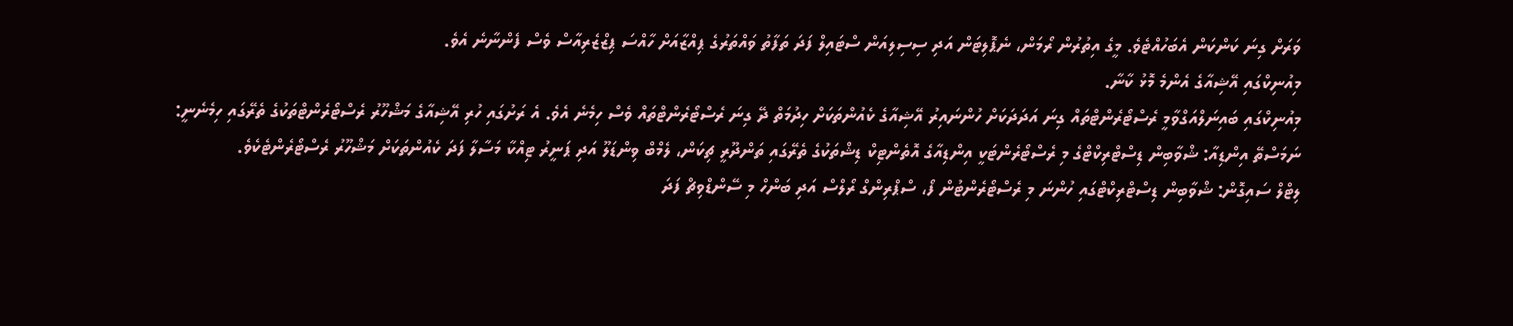ވަރަށް ގިނަ ކަންކަން އެބަހުއްޓެވެ. މީގެ އިތުރުން ރޯމަން، ނެޕޮލިޓަން އަދި ސިސިލިއަން ސްޓައިލް ފަދަ ތަފާތު ވައްތަރުގެ ޕިއްޒާއަށް ހާއްސަ ޕިޒްޒެރިއާސް ވެސް ފެންނާނެ އެވެ.
މިއުނިކްގައި އޭޝިއާގެ އެންމެ މޮޅު ކާނާ.
މިއުނިކްގައި ބައިނަލްއަގްވާމީ ރެސްޓޯރެންޓްތައް ގިނަ އަދަދަކަށް ހުންނައިރު އޭޝިއާގެ ކެއުންތަކަށް ހިދުމަތް ދޭ ގިނަ ރެސްޓޯރެންޓްތައް ވެސް ހިމެނެ އެވެ. އެ ރަށުގައި ހުރި އޭޝިއާގެ މަޝްހޫރު ރެސްޓޯރެންޓްތަކުގެ ތެރޭގައި ހިމެނެނީ:
ނަމަސްތޭ އިންޑިއާ: ޝްވާބިން ޑިސްޓްރިކްޓްގެ މި ރެސްޓޯރެންޓަކީ އިންޑިއާގެ އޮތެންޓިކް ޑިޝްތަކުގެ ތެރޭގައި ތަންދޫރީ ޗިކަން، ލެމްބް ވިންޑަލޫ އަދި ޕަނީރު ޓިއްކާ މަސާލާ ފަދަ ކެއުންތަކަށް މަޝްހޫރު ރެސްޓޯރެންޓެކެވެ.
ލިޓްލް ސައިގޮން: ޝްވާބިން ޑިސްޓްރިކްޓްގައި ހުންނަ މި ރެސްޓޯރެންޓުން ފޯ، ސްޕްރިންގް ރޯލްސް އަދި ބަންހް މި ސޭންޑްވިޗް ފަދަ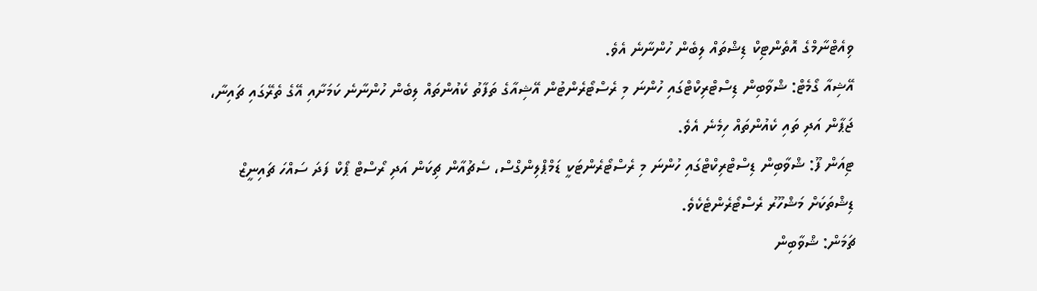ވިއެޓްނާމްގެ އޮތެންޓިކް ޑިޝްތައް ލިބެން ހުންނާނެ އެވެ.
އޭޝިއާ ގޯމެޓް: ޝްވާބިން ޑިސްޓްރިކްޓްގައި ހުންނަ މި ރެސްޓޯރެންޓުން އޭޝިއާގެ ތަފާތު ކެއުންތައް ލިބެން ހުންނާނެ ކަމަށާއި އޭގެ ތެރޭގައި ޗައިނާ، ޖަޕާން އަދި ތައި ކެއުންތައް ހިމެނެ އެވެ.
ޓިއަން ފޫ: ޝްވާބިން ޑިސްޓްރިކްޓްގައި ހުންނަ މި ރެސްޓޯރެންޓަކީ ޑަމްޕްލިންގްސް، ސެޗުއާން ޗިކަން އަދި ރޯސްޓް ޕޯކް ފަދަ ސައްހަ ޗައިނީޒް ޑިޝްތަކަށް މަޝްހޫރު ރެސްޓޯރެންޓެކެވެ.
ޗަމަން: ޝްވާބިން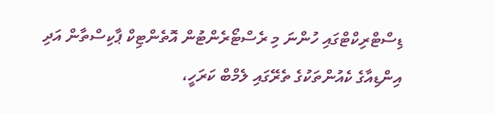ޑިސްޓްރިކްޓްގައި ހުންނަ މި ރެސްޓޯރެންޓުން އޮތެންޓިކް ޕާކިސްތާން އަދި އިންޑިއާގެ ކެއުންތަކުގެ ތެރޭގައި ލެމްބް ކަރަހީ،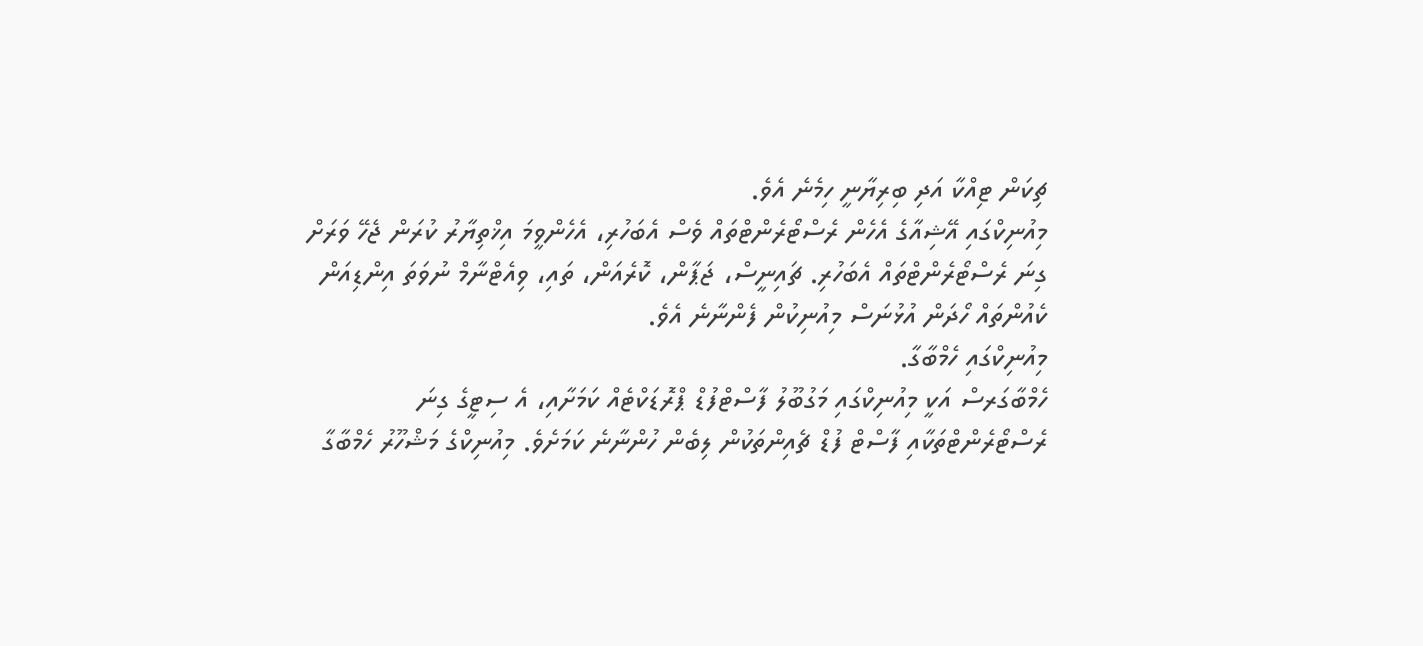ޗިކަން ޓިއްކާ އަދި ބިރިޔާނީ ހިމެނެ އެވެ.
މިއުނިކްގައި އޭޝިއާގެ އެހެން ރެސްޓޯރެންޓްތައް ވެސް އެބަހުރި، އެހެންވީމަ އިޚްތިޔާރު ކުރަން ޖެހޭ ވަރަށް ގިނަ ރެސްޓޯރެންޓްތައް އެބަހުރި. ޗައިނީސް، ޖަޕާން، ކޮރެއަން، ތައި، ވިއެޓްނާމް ނުވަތަ އިންޑިއަން ކެއުންތައް ހޯދަން އުޅުނަސް މިއުނިކުން ފެންނާނެ އެވެ.
މިއުނިކްގައި ހެމްބާގާ.
ހެމްބާގަރސް އަކީ މިއުނިކްގައި މަގުބޫލު ފާސްޓްފުޑް ޕްރޮޑަކްޓެއް ކަމަށާއި، އެ ސިޓީގެ ގިނަ ރެސްޓޯރެންޓްތަކާއި ފާސްޓް ފުޑް ޗެއިންތަކުން ލިބެން ހުންނާނެ ކަމަށެވެ. މިއުނިކްގެ މަޝްހޫރު ހެމްބާގާ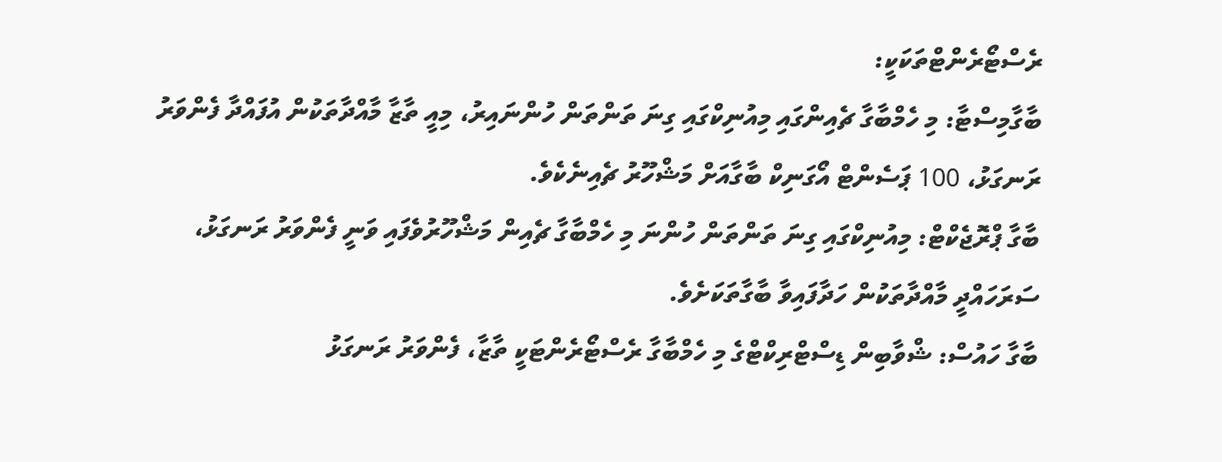ރެސްޓޯރެންޓްތަކަކީ:
ބާގާމިސްޓާ: މި ހެމްބާގާ ޗެއިންގައި މިއުނިކްގައި ގިނަ ތަންތަން ހުންނައިރު، މިއީ ތާޒާ މާއްދާތަކުން އުފައްދާ ފެންވަރު ރަނގަޅު، 100 ޕަސެންޓް އޯގަނިކް ބާގާއަށް މަޝްހޫރު ޗެއިނެކެވެ.
ބާގާ ޕްރޮޖެކްޓް: މިއުނިކްގައި ގިނަ ތަންތަން ހުންނަ މި ހެމްބާގާ ޗެއިން މަޝްހޫރުވެފައި ވަނީ ފެންވަރު ރަނގަޅު، ސަރަހައްދީ މާއްދާތަކުން ހަދާފައިވާ ބާގާތަކަށެވެ.
ބާގާ ހައުސް: ޝްވާބިން ޑިސްޓްރިކްޓްގެ މި ހެމްބާގާ ރެސްޓޯރެންޓަކީ ތާޒާ، ފެންވަރު ރަނގަޅު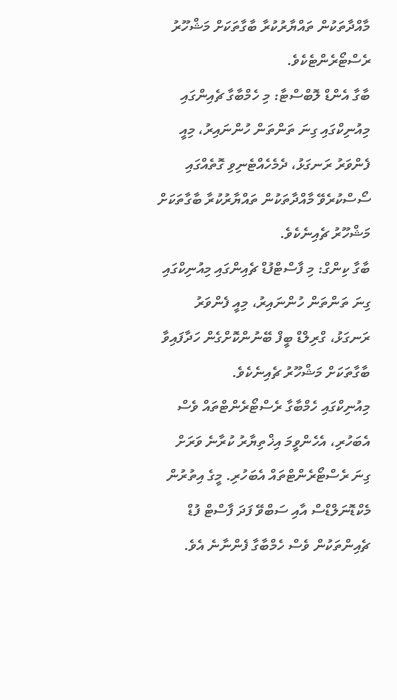މާއްދާތަކުން ތައްޔާރުކުރާ ބާގާތަކަށް މަޝްހޫރު ރެސްޓޯރެންޓެކެވެ.
ބާގާ އެންޑް ލޮބްސްޓާ: މި ހެމްބާގާ ޗެއިންގައި މިއުނިކްގައި ގިނަ ތަންތަން ހުންނައިރު، މިއީ ފެންވަރު ރަނގަޅު، ދެމެހެއްޓެނިވި ގޮތެއްގައި ސޯސްކުރެވޭ މާއްދާތަކުން ތައްޔާރުކުރާ ބާގާތަކަށް މަޝްހޫރު ޗެއިނެކެވެ.
ބާގާ ކިންގް: މި ފާސްޓްފުޑް ޗެއިންގައި މިއުނިކްގައި ގިނަ ތަންތަން ހުންނައިރު، މިއީ ފެންވަރު ރަނގަޅު، ގްރިލްޑް ބީފް ބޭނުންކޮށްގެން ހަދާފައިވާ ބާގާތަކަށް މަޝްހޫރު ޗެއިނެކެވެ.
މިއުނިކްގައި ހެމްބާގާ ރެސްޓޯރެންޓްތައް ވެސް އެބަހުރި، އެހެންވީމަ އިޚްތިޔާރު ކުރާނެ ވަރަށް ގިނަ ރެސްޓޯރެންޓްތައް އެބަހުރި. މީގެ އިތުރުން މެކްޑޮނަލްޑްސް އާއި ސަބްވޭ ފަދަ ފާސްޓް ފުޑް ޗެއިންތަކުން ވެސް ހެމްބާގާ ފެންނާނެ އެވެ.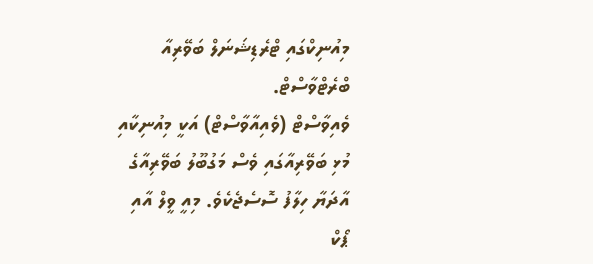މިއުނިކްގައި ޓްރެޑިޝަނަލް ބަވޭރިއާ ބްރެޓްވާސްޓް.
ވެއިވާސްޓް (ވެއިއާވާސްޓް) އަކީ މިއުނިކާއި މުޅި ބަވޭރިއާގައި ވެސް މަގުބޫލު ބަވޭރިއާގެ އާދަޔާ ހިލާފު ސޮސެޖެކެވެ. މިއީ ވީލް އާއި ޕޯކް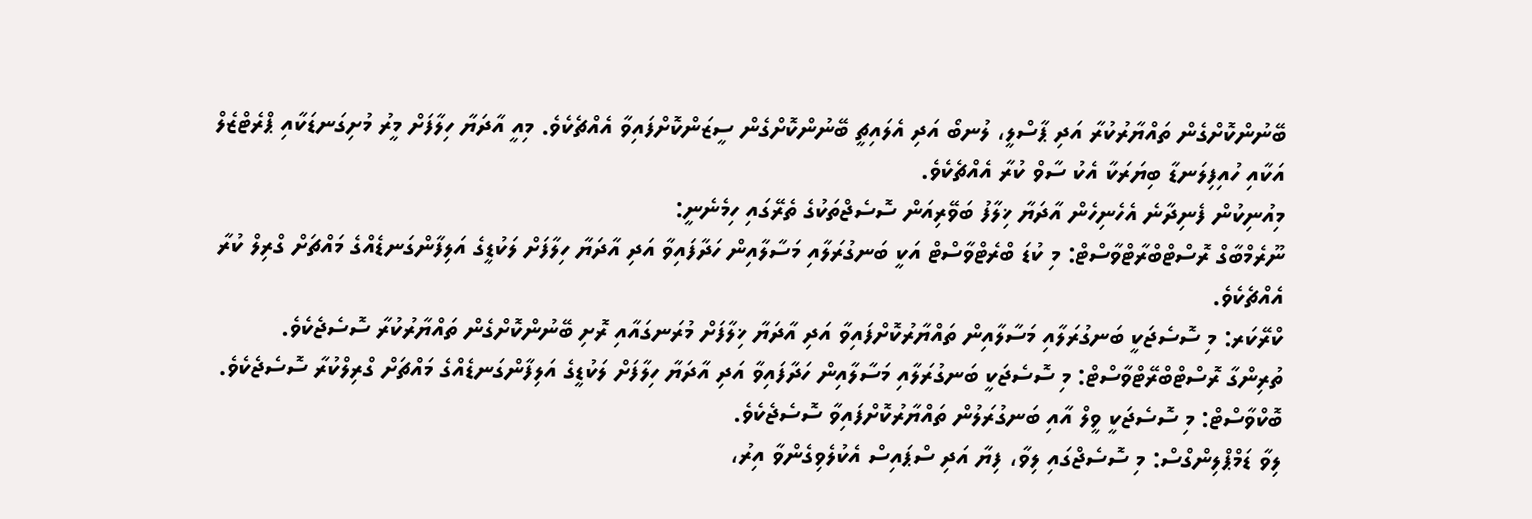ބޭނުންކޮށްގެން ތައްޔާރުކުރާ އަދި ޕާސްލީ، ލުނބޯ އަދި އެލައިޗީ ބޭނުންކޮށްގެން ސީޒަންކޮށްފައިވާ އެއްޗެކެވެ. މިއީ އާދަޔާ ހިލާފަށް މީރު މުށިގަނޑަކާއި ޕްރެޓްޒެލް އަކާއި ހުއިފިލަނޑާ ބިޔަރަކާ އެކު ސާވް ކުރާ އެއްޗެކެވެ.
މިއުނިކުން ފެނިދާނެ އެހެނިހެން އާދަޔާ ޚިލާފު ބަވޭރިއަން ސޮސެޖްތަކުގެ ތެރޭގައި ހިމެނެނީ:
ނޫރެމްބާގް ރޮސްޓްބްރާޓްވާސްޓް: މި ކުޑަ ބްރެޓްވާސްޓް އަކީ ބަނގުރަލާއި މަސާލާއިން ހަދާފައިވާ އަދި އާދަޔާ ހިލާފަށް ލަކުޑީގެ އަލިފާންގަނޑެއްގެ މައްޗަށް ގްރިލް ކުރާ އެއްޗެކެވެ.
ކްރޭކަރ: މި ސޮސެޖަކީ ބަނގުރަލާއި މަސާލާއިން ތައްޔާރުކޮށްފައިވާ އަދި އާދަޔާ ޚިލާފަށް މުރަނގައާއި ރޮށި ބޭނުންކޮށްގެން ތައްޔާރުކުރާ ސޮސެޖެކެވެ.
ތުރިންގާ ރޮސްޓްބްރޭޓްވާސްޓް: މި ސޮސެޖަކީ ބަނގުރަލާއި މަސާލާއިން ހަދާފައިވާ އަދި އާދަޔާ ހިލާފަށް ލަކުޑީގެ އަލިފާންގަނޑެއްގެ މައްޗަށް ގްރިލްކުރާ ސޮސެޖެކެވެ.
ބޮކްވާސްޓް: މި ސޮސެޖަކީ ވީލް އާއި ބަނގުރަލުން ތައްޔާރުކޮށްފައިވާ ސޮސެޖެކެވެ.
ލިވާ ޑަމްޕްލިންގްސް: މި ސޮސެޖްގައި ލިވާ، ފިޔާ އަދި ސްޕައިސް އެކުލެވިގެންވާ އިރު،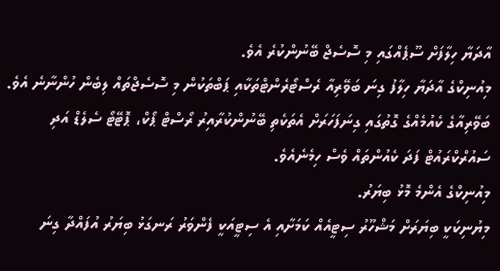އާދަޔާ ހިލާފަށް ސޫޕެއްގައި މި ސޮސެޖް ބޭނުންކުރެ އެވެ.
މިއުނިކްގެ އާދަޔާ ހިލާފު ގިނަ ބަވޭރިއާ ރެސްޓޯރެންޓްތަކާއި ޕަބްތަކުން މި ސޮސެޖްތައް ލިބެން ހުންނާނެ އެވެ. ބަވޭރިއާގެ ކެއުމެއްގެ ގޮތުގައި ގިނަފަހަރަށް އެތަކެތި ބޭނުންކުރާއިރު ރޯސްޓް ޕޯކް، ޕޮޓޭޓޯ ސެލެޑް އަދި ސައުރްކްރައުޓް ފަދަ ކެއުންތައް ވެސް ހިމެނެއެވެ.
މިއުނިކްގެ އެންމެ މޮޅު ބިޔަރު.
މިޔުނިކަކީ ބިޔަރަށް މަޝްހޫރު ސިޓީއެއް ކަމަށާއި އެ ސިޓީއަކީ ފެންވަރު ރަނގަޅު ބިޔަރު އުފައްދާ ގިނަ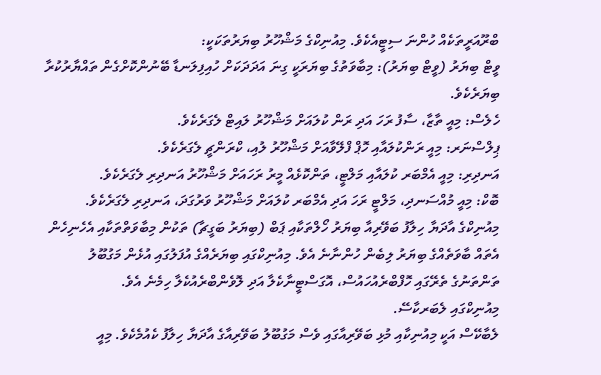ބްރޫއަރީތަކެއް ހުންނަ ސިޓީއެކެވެ. މިއުނިކްގެ މަޝްހޫރު ބިޔަރުތަކަކީ:
ވީޓް ބިޔަރު (ވީޓް ބިޔަރު): މިބާވަތުގެ ބިޔަރަކީ ގިނަ އަދަދަކަށް ހުއިފިލަނޑާ ބޭނުންކޮށްގެން ތައްޔާރުކުރާ ބިޔަރެކެވެ.
ހެލެސް: މިއީ ތާޒާ، ސާފު ރަހަ އަދި ރަން ކުލައަށް މަޝްހޫރު ލައިޓް ލެގަރެކެވެ.
ޕިލްސްނަރ: މިއީ ރަންކުލައާއި ހޮޕް ފްލޭވާއަށް މަޝްހޫރު ލުއި، ކްރަންޗީ ލެގަރެކެވެ.
އަނދިރި: މިއީ އެމްބަރ ކުލައާއި މަލްޓީ، ތަންކޮޅެއް މީރު ރަހައަށް މަޝްހޫރު އަނދިރި ލެގަރެކެވެ.
ބޮކް: މިއީ މުއްސަނދި، މަލްޓީ ރަހަ އަދި އެމްބަރ ކުލައަށް މަޝްހޫރު ވަރުގަދަ، އަނދިރި ލެގަރެކެވެ.
މިއުނިކްގެ އާދަޔާ ހިލާފު ބަވޭރިއާ ބިޔަރު ހޯލްތަކާއި ޕަބް (ބިޔަރު ބަގީޗާ) ތަކުން މިބާވަތްތަކާއި އެހެނިހެން އެތައް ބާވަތެއްގެ ބިޔަރު ލިބެން ހުންނާނެ އެވެ. މިއުނިކްގައި ބިޔަރެއްގެ އުފަލުގައި އުޅެން މަގުބޫލު ތަންތަނުގެ ތެރޭގައި ހޮފްބްރެއުހައުސް، އޮގަސްޓީނާކެލާ އަދި ލޮވެންބްރެއުކެލާ ހިމެނެ އެވެ.
މިއުނިކްގައި ލެބަރކާސޭ.
ލެބާކޭސް އަކީ މިއުނިކާއި މުޅި ބަވޭރިއާގައި ވެސް މަގުބޫލު ބަވޭރިއާގެ އާދަޔާ ހިލާފު ކެއުމެކެވެ. މިއީ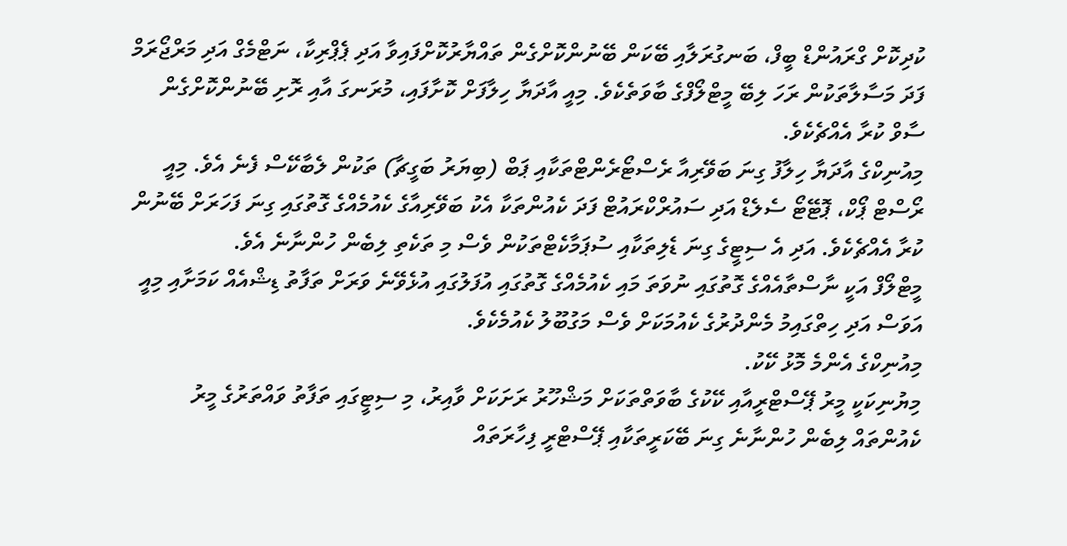ކުދިކޮށް ގްރައުންޑް ބީފް، ބަނގުރަލާއި ބޭކަން ބޭނުންކޮށްގެން ތައްޔާރުކޮށްފައިވާ އަދި ޕެޕްރިކާ، ނަޓްމެގް އަދި މަރްޖޯރަމް ފަދަ މަސާލާތަކުން ރަހަ ލިބޭ މީޓްލޯފްގެ ބާވަތެކެވެ. މިއީ އާދަޔާ ހިލާފަށް ކޮށާފައި، މުރަނގަ އާއި ރޮށި ބޭނުންކޮށްގެން ސާވް ކުރާ އެއްޗެކެވެ.
މިއުނިކްގެ އާދަޔާ ހިލާފު ގިނަ ބަވޭރިއާ ރެސްޓޯރެންޓްތަކާއި ޕަބް (ބިޔަރު ބަގީޗާ) ތަކުން ލެބާކޭސް ފެނެ އެވެ. މިއީ ރޯސްޓް ޕޯކް، ޕޮޓޭޓޯ ސެލެޑް އަދި ސައުރްކްރައުޓް ފަދަ ކެއުންތަކާ އެކު ބަވޭރިއާގެ ކެއުމެއްގެ ގޮތުގައި ގިނަ ފަހަރަށް ބޭނުން ކުރާ އެއްޗެކެވެ. އަދި އެ ސިޓީގެ ގިނަ ޑެލިތަކާއި ސުޕަމާކެޓްތަކުން ވެސް މި ތަކެތި ލިބެން ހުންނާނެ އެވެ.
މީޓްލޯފް އަކީ ނާސްތާއެއްގެ ގޮތުގައި ނުވަތަ މައި ކެއުމެއްގެ ގޮތުގައި އުފަލުގައި އުޅެވޭނެ ވަރަށް ތަފާތު ޑިޝްއެއް ކަމަށާއި މިއީ އަވަސް އަދި ހިތްގައިމު މެންދުރުގެ ކެއުމަކަށް ވެސް މަގުބޫލު ކެއުމެކެވެ.
މިއުނިކްގެ އެންމެ މޮޅު ކޭކު.
މިޔުނިކަކީ މީރު ޕޭސްޓްރީއާއި ކޭކުގެ ބާވަތްތަކަށް މަޝްހޫރު ރަށަކަށް ވާއިރު، މި ސިޓީގައި ތަފާތު ވައްތަރުގެ މީރު ކެއުންތައް ލިބެން ހުންނާނެ ގިނަ ބޭކަރީތަކާއި ޕޭސްޓްރީ ފިހާރަތައް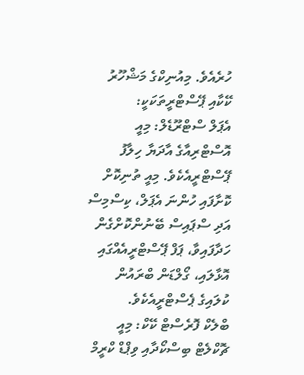ހުރެއެވެ. މިއުނިކްގެ މަޝްހޫރު ކޭކާއި ޕޭސްޓްރީތަކަކީ:
އެޕަލް ސްޓްރޫޑެލް: މިއީ އޮސްޓްރިއާގެ އާދަޔާ ހިލާފު ޕޭސްޓްރީއެކެވެ. މިއީ ތުނިކޮށް ކޮށާފައި ހުންނަ އެޕަލް، ކިސްމިސް އަދި ސްޕައިސް ބޭނުންކޮށްގެން ހަދާފައިވާ، ޕަފް ޕޭސްޓްރީއެއްގައި އޮޅާލައި، ގޯލްޑަން ބްރައުން ކުލައިގެ ޕެސްޓްރީއެކެވެ.
ބްލެކް ފޮރެސްޓް ކޭކް: މިއީ ޗޮކްލެޓް ބިސްކޯދާއި ވިޕްޑް ކްރީމް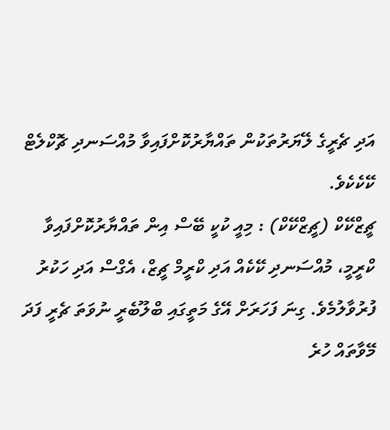އަދި ޗެރީގެ ލޭޔަރުތަކުން ތައްޔާރުކޮށްފައިވާ މުއްސަނދި ޗޮކްލެޓް ކޭކެކެވެ.
ޗީޒްކޭކް (ޗީޒްކޭކް) : މިއީ ކުކީ ބޭސް އިން ތައްޔާރުކޮށްފައިވާ ކްރީމީ، މުއްސަނދި ކޭކެއް އަދި ކްރީމް ޗީޒް، އެގްސް އަދި ހަކުރު ފުރުވާލުމެވެ. ގިނަ ފަހަރަށް އޭގެ މަތީގައި ބްލޫބެރީ ނުވަތަ ޗެރީ ފަދަ މޭވާތައް ހުރެ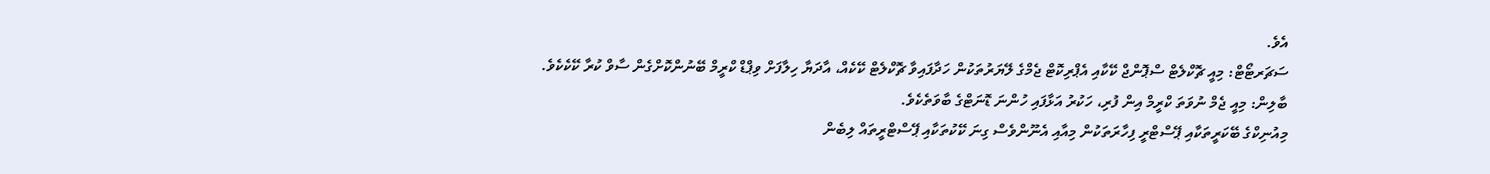އެވެ.
ސަޗަރޓޯޓް: މިއީ ޗޮކްލެޓް ސްޕޮންޖް ކޭކާއި އެޕްރިކޮޓް ޖެމްގެ ލޭޔަރުތަކުން ހަދާފައިވާ ޗޮކްލެޓް ކޭކެއް، އާދަޔާ ހިލާފަށް ވިޕްޑް ކްރީމް ބޭނުންކޮށްގެން ސާވް ކުރާ ކޭކެކެވެ.
ބާލިން: މިއީ ޖެމް ނުވަތަ ކްރީމް އިން ފުރި، ހަކުރު އަޅާފައި ހުންނަ ޑޮނަޓްގެ ބާވަތެކެވެ.
މިއުނިކްގެ ބޭކަރީތަކާއި ޕޭސްޓްރީ ފިހާރަތަކުން މިއާއި އެނޫންވެސް ގިނަ ކޭކުތަކާއި ޕޭސްޓްރީތައް ލިބެން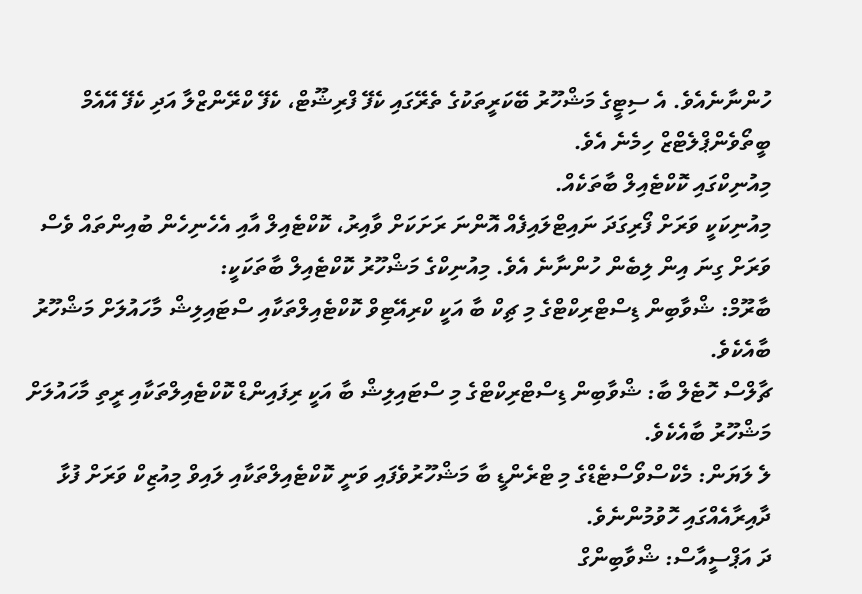ހުންނާނެއެވެ. އެ ސިޓީގެ މަޝްހޫރު ބޭކަރީތަކުގެ ތެރޭގައި ކެފޭ ފްރިޝޫޓް، ކެފޭ ކްރޭންޒްލާ އަދި ކެފޭ އޭއެމް ބީތޯވެންޕްލެޓްޒް ހިމެނެ އެވެ.
މިއުނިކްގައި ކޮކްޓެއިލް ބާތަކެއް.
މިއުނިކަކީ ވަރަށް ފޯރިގަދަ ނައިޓްލައިފެއް އޮންނަ ރަށަކަށް ވާއިރު، ކޮކްޓެއިލް އާއި އެހެނިހެން ބުއިންތައް ވެސް ވަރަށް ގިނަ އިން ލިބެން ހުންނާނެ އެވެ. މިއުނިކްގެ މަޝްހޫރު ކޮކްޓެއިލް ބާތަކަކީ:
ބާރޫމް: ޝްވާބިން ޑިސްޓްރިކްޓްގެ މި ޗިކް ބާ އަކީ ކްރިއޭޓިވް ކޮކްޓެއިލްތަކާއި ސްޓައިލިޝް މާހައުލަށް މަޝްހޫރު ބާއެކެވެ.
ޗާލްސް ހޮޓެލް ބާ: ޝްވާބިން ޑިސްޓްރިކްޓްގެ މި ސްޓައިލިޝް ބާ އަކީ ރިފައިންޑް ކޮކްޓެއިލްތަކާއި ރީތި މާހައުލަށް މަޝްހޫރު ބާއެކެވެ.
ލެ ލަޔަން: މެކްސްވޯސްޓެޑްގެ މި ޓްރެންޑީ ބާ މަޝްހޫރުވެފައި ވަނީ ކޮކްޓެއިލްތަކާއި ލައިވް މިއުޒިކް ވަރަށް ފުޅާ ދާއިރާއެއްގައި ހޮވުމުންނެވެ.
ދަ އަޕްސީއާސް: ޝްވާބިންގް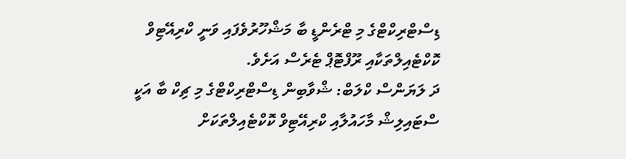ޑިސްޓްރިކްޓްގެ މި ޓްރެންޑީ ބާ މަޝްހޫރުވެފައި ވަނީ ކްރިއޭޓިވް ކޮކްޓެއިލްތަކާއި ރޫފްޓޮޕް ޓެރެސް އަށެވެ.
ދަ ލަޔަންސް ކްލަބް: ޝްވާބިން ޑިސްޓްރިކްޓްގެ މި ޗިކް ބާ އަކީ ސްޓައިލިޝް މާހައުލާއި ކްރިއޭޓިވް ކޮކްޓެއިލްތަކަށް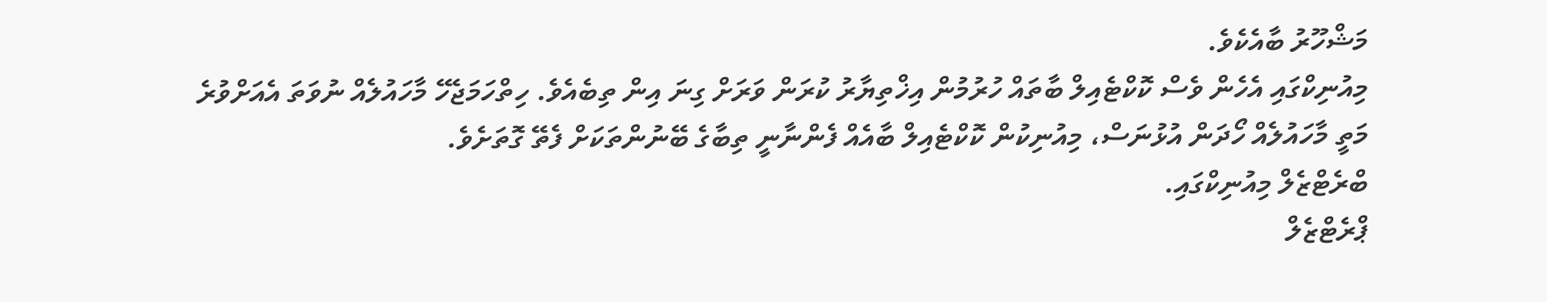މަޝްހޫރު ބާއެކެވެ.
މިއުނިކްގައި އެހެން ވެސް ކޮކްޓެއިލް ބާތައް ހުރުމުން އިޚްތިޔާރު ކުރަން ވަރަށް ގިނަ އިން ތިބެއެވެ. ހިތްހަމަޖެހޭ މާހައުލެއް ނުވަތަ އެއަށްވުރެ މަތީ މާހައުލެއް ހޯދަން އުޅުނަސް، މިއުނިކުން ކޮކްޓެއިލް ބާއެއް ފެންނާނީ ތިބާގެ ބޭނުންތަކަށް ފެތޭ ގޮތަށެވެ.
ބްރެޓްޒެލް މިއުނިކްގައި.
ޕްރެޓްޒެލް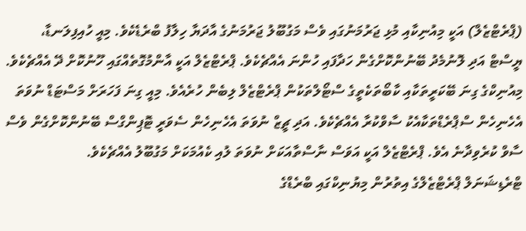(ޕްރެޓްޒެލް) އަކީ މިއުނިކާއި މުޅި ޖަރުމަނުގައި ވެސް މަގުބޫލު ޖަރުމަނުގެ އާދަޔާ ހިލާފު ބްރެޑެކެވެ. މިއީ ހުއިފިލަނޑާ، ޔީސްޓް އަދި ލޮނުމެދު ބޭނުންކޮށްގެން ހަދާފައި ހުންނަ އެއްޗެކެވެ. ޕްރެޓްޒެލް އަކީ އާންމުގޮތެއްގައި ހޫނުކޮށް ދޭ އެއްޗެކެވެ.
މިއުނިކްގެ ގިނަ ބޭކަރީތަކާއި ކާބޯތަކެތީގެ ސްޓޯލްތަކުން ޕްރެޓްޒެލް ލިބެން ހުރެއެވެ. މިއީ ގިނަ ފަހަރަށް މަސްޓަޑް ނުވަތަ އެހެނިހެން ސްޕްރެޑްތަކާއެކު ސާވްކުރާ އެއްޗެކެވެ. އަދި ޗީޒް ނުވަތަ އެހެނިހެން ސެވަރީ ޓޮޕިންގްސް ބޭނުންކޮށްގެން ވެސް ސާވް ކުރެވިދާނެ އެވެ. ޕްރެޓްޒެލް އަކީ އަވަސް ނާސްތާއަކަށް ނުވަތަ ލުއި ކެއުމަކަށް މަގުބޫލު އެއްޗެކެވެ.
ޓްރެޑިޝަނަލް ޕްރެޓްޒެލްގެ އިތުރުން މިޔުނިކްގައި ބްރެޑްގެ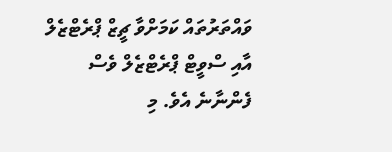ވައްތަރުތައް ކަމަށްވާ ޗީޒް ޕްރެޓްޒެލް އާއި ސްވީޓް ޕްރެޓްޒެލް ވެސް ފެންނާނެ އެވެ. މި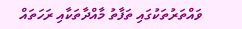ވައްތަރުތަކުގައި ތަފާތު މާއްދާތަކާއި ރަހަތައް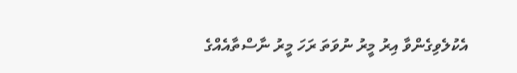އެކުލެވިގެންވާ އިރު މީރު ނުވަތަ ރަހަ މީރު ނާސްތާއެއްގެ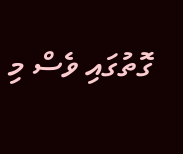ގޮތުގައި ވެސް މި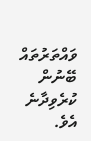ވައްތަރުތައް ބޭނުން ކުރެވިދާނެ އެވެ.